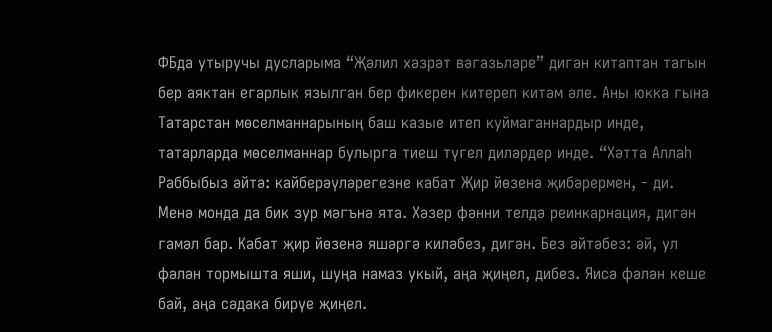ФБда утыручы дусларыма “Җәлил хәзрәт вәгазьләре” дигән китаптан тагын бер аяктан егарлык язылган бер фикерен китереп китәм әле. Аны юкка гына Татарстан мөселманнарының баш казые итеп куймаганнардыр инде, татарларда мөселманнар булырга тиеш түгел диләрдер инде. “Хәтта Аллаһ Раббыбыз әйтә: кайберәүләрегезне кабат Җир йөзенә җибәрермен, - ди. Менә монда да бик зур мәгънә ята. Хәзер фәнни телдә реинкарнация, дигән гамәл бар. Кабат җир йөзенә яшәргә киләбез, дигән. Без әйтәбез: әй, ул фәлән тормышта яши, шуңа намаз укый, аңа җиңел, дибез. Яисә фәлән кеше бай, аңа сәдака бирүе җиңел.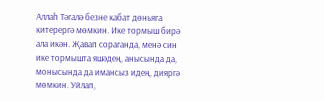Аллаһ Тәгалә безне кабат дөньяга китерергә мөмкин. Ике тормыш бирә ала икән. Җавап сораганда, менә син ике тормышта яшәдең, анысында да, монысында да имансыз идең, дияргә мөмкин. Уйлап,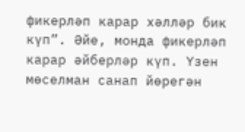фикерләп карар хәлләр бик күп”. Әйе, монда фикерләп карар әйберләр күп. Үзен мөселман санап йөрегән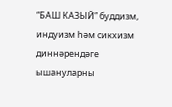“БАШ КАЗЫЙ” буддизм, индуизм һәм сикхизм диннәрендәге ышануларны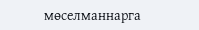мөселманнарга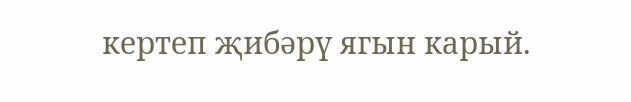кертеп җибәрү ягын карый.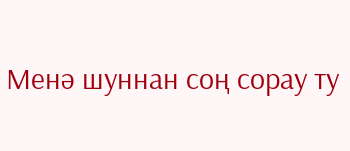Менә шуннан соң сорау ту